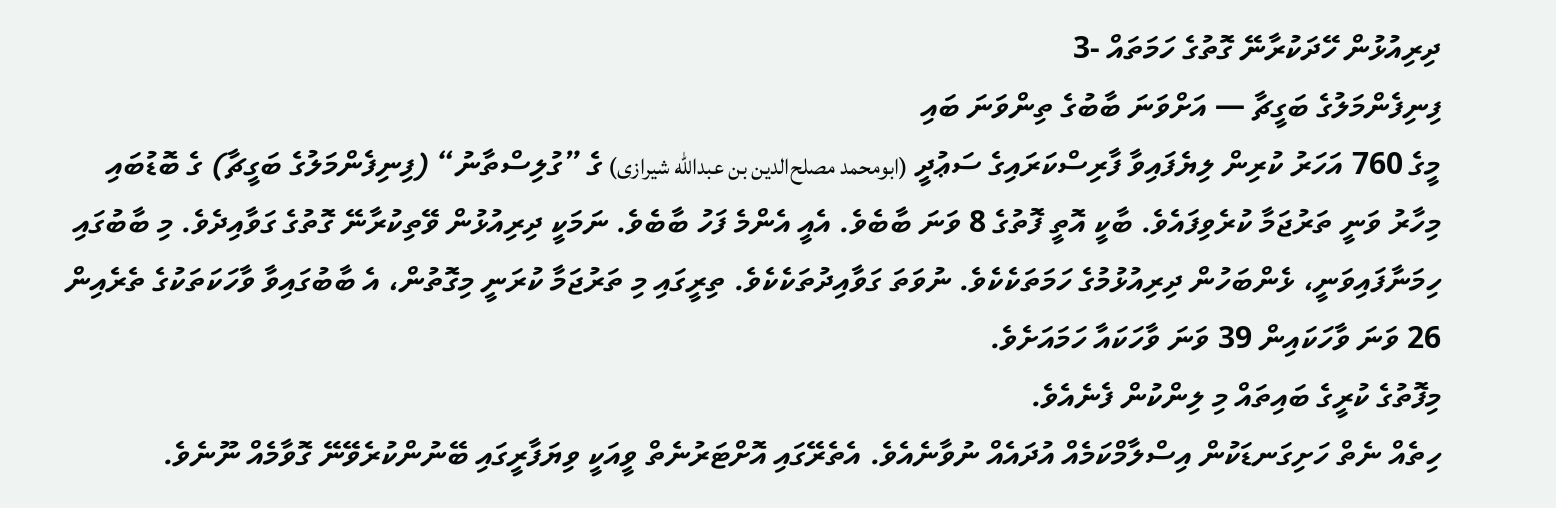ދިރިއުޅުން ހޭދަކުރާނޭ ގޮތުގެ ހަމަތައް -3
ފިނިފެންމަލުގެ ބަގީޗާ — އަށްވަނަ ބާބުގެ ތިންވަނަ ބައި
މީގެ 760 އަހަރު ކުރިން ލިޔެފައިވާ ފާރިސްކަރައިގެ ސަޢުދީ (ابومحمد مصلح‌الدین بن عبدالله شیرازی) ގެ ”ގުލިސްތާނު“ (ފިނިފެންމަލުގެ ބަގީޗާ) ގެ ބޮޑުބައި މިހާރު ވަނީ ތަރުޖަމާ ކުރެވިފައެވެ. ބާކީ އޮތީ ފޮތުގެ 8 ވަނަ ބާބެވެ. އެއީ އެންމެ ފަހު ބާބެވެ. ނަމަކީ ދިރިއުޅުން ވޭތިކުރާނޭ ގޮތުގެ ގަވާއިދެވެ. މި ބާބުގައި ހިމަނާފައިވަނީ، ޅެންބަހުން ދިރިއުޅުމުގެ ހަމަތަކެކެވެ. ނުވަތަ ގަވާއިދުތަކެކެވެ. ތިރީގައި މި ތަރުޖަމާ ކުރަނީ މިގޮތުން، އެ ބާބުގައިވާ ވާހަކަތަކުގެ ތެރެއިން 26 ވަނަ ވާހަކައިން 39 ވަނަ ވާހަކައާ ހަމައަށެވެ.
މިފޮތުގެ ކުރީގެ ބައިތައް މި ލިންކުން ފެނެއެވެ.
ހިތެއް ނެތް ހަށިގަނޑަކުން އިސްލާމްކަމެއް އުދައެއް ނުވާނެއެވެ. އެތެރޭގައި އޮށްޓަރުނެތް ވީއަކީ ވިޔަފާރީގައި ބޭނުންކުރެވޭނޭ ގޮވާމެއް ނޫނެވެ.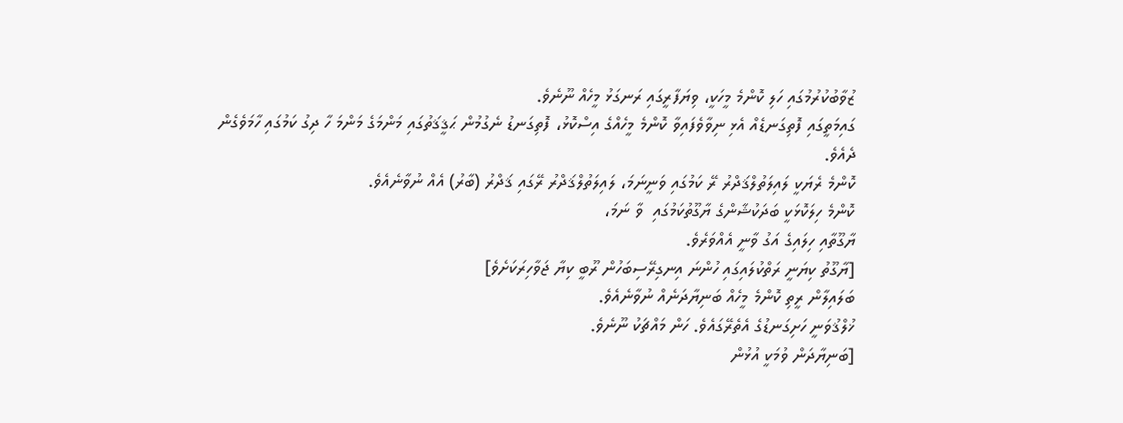ޒުވާބުކުރުމުގައި ހަލި ކޮންމެ މީހަކީ، ވިޔަފާރީގައި ރަނގަޅު މީހެއް ނޫނެވެ.
ގައިމަތީގައި ފޮތިގަނޑެއް އެޅި ނިވާވެފައިވާ ކޮންމެ މީހެއްގެ އިސްކޮޅު، ފޮތިގަނޑު ނެގުމުން ޙަޤީޤަތުގައި މަންމަގެ މަންމަ ހާ ދިގު ކަމުގައި ހާމަވެގެން ދެއެވެ.
ކޮންމެ ރެޔަކީ ލައިލަތުލްޤަދްރު ރޭ ކަމުގައި ވަނީނަމަ، ލައިލަތުލްޤަދްރު ރޭގައި ޤަދްރު (ބާރު) އެއް ނުވާނެއެވެ.
ކޮންމެ ހިލަކޮޅަކީ ބަދަކުޝާންގެ ޔާގޫތުކަމުގައި  ވާ ނަމަ،
ޔާގޫތާއި ހިލައިގެ އަގު ވާނީ އެއްވަރެވެ.
[ޔާގޫތު ކިޔަނީ ރަތްކުލައިގައި ހުންނަ އިނގިރޭސިބަހުން ރޫބީ ކިޔާ ޖަވާހިރަކަށެވެ]
ބަލައިލާން ރީތި ކޮންމެ މީހެއް ބަނިޔާދަނެއް ނުވާނެއެވެ.
ޚުލްޤުވަނީ ހަށިގަނޑުގެ އެތެރޭގައެވެ. ހަން މައްޗަކު ނޫނެވެ.
[ބަނިޔާދަން ވުމަކީ އުޅުން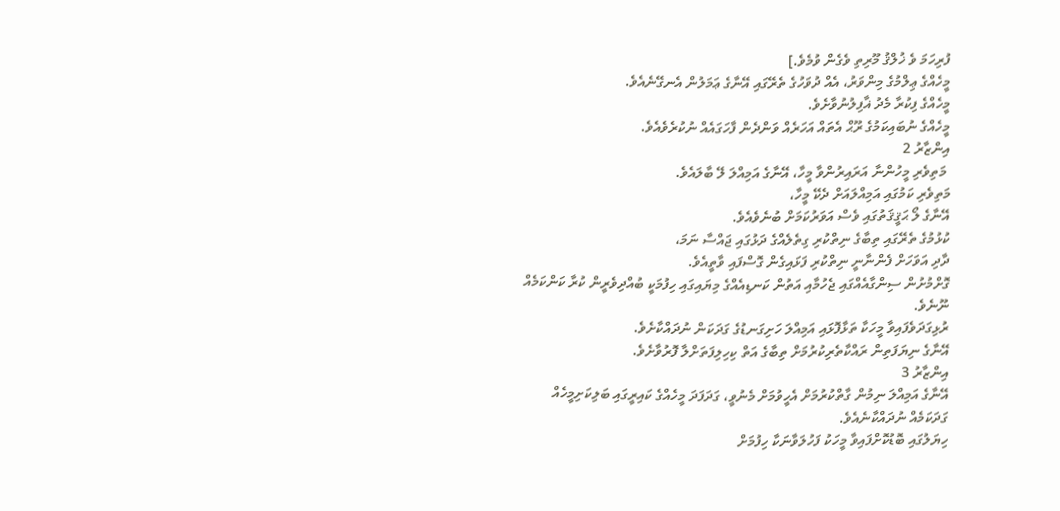ފުރިހަމަ ވެ ޚުލްޤު މޫރިތި ވެގެން ވުމެވެ.]
މީހެއްގެ ޢިލްމުގެ މިންވަރު، އެއް ދުވަހުގެ ތެރޭގައި އޭނާގެ ޢަމަލުން އެނގޭނެއެވެ.
މީހެއްގެ ފިކުރާ މެދު ޣާފިލުނުވާށެވެ.
މީހެއްގެ ނުބައިކަމުގެ ރޫޙް އެތައް އަހަރެއް ވަންދެން ފާހަގައެއް ނުކުރެވެއެވެ.
އިންޒާރު 2
 މަތިވެރި މީހުންނާ އަރައިރުންވާ މީހާ، އޭނާގެ އަމިއްލަ ލޭ ބާލައެވެ.
މަތިވެރި ކަމުގައި އަމިއްލައަށް ދެކޭ މީހާ،
އޭނާގެ ލޯ ޙަޤީޤަތުގައި ވެސް އަވަރުކަމަށް ބުނެވެއެވެ.
ކުޅުމުގެ ތެރޭގައި ތިބާގެ ނިތްކުރި ގިތެލެއްގެ ދަޅުގައި ޖައްސާ ނަމަ،
ދާދި އަވަހަށް ފެންނާނީ ނިތްކުރި ފަޅައިގެން ގޮސްފައި ވާތީއެވެ.
ގޮށްމުށުން ސިންގާއެއްގައި ޖެހުމާއި އަތުން ކަނޑިއެއްގެ މިޔައިގައި ހިފުމަކީ ބުއްދިވެރީން ކުރާ ކަންކަމެއް ނޫނެވެ.
ރުޅިގަދަވެފައިވާ މީހަކާ ތަޅާފޮޅައި އަމިއްލަ ހަށިގަނޑުގެ ގަދަކަން ނުދައްކާށެވެ.
އޭނާގެ ނިޔަފަތިން ރައްކާތެރިކުރުމަށް ތިބާގެ އަތް ކިހިލިފަތަށްލާ ފޮރުވާށެވެ.
އިންޒާރު 3
އޭނާގެ އަމިއްލަ ނިމުން ގާތްކުރުމަށް އެހީވުމަށް މެނުވީ، ގަދަފަދަ މީހެއްގެ ކައިރީގައި ބަލިކަށިމީހެއް ގަދަކަމެއް ނުދައްކާނެއެވެ.
ހިޔަލުގައި ބޮޑުކޮށްފައިވާ މީހަކު ފަހުލަވާނަކާ ހިފުމަށް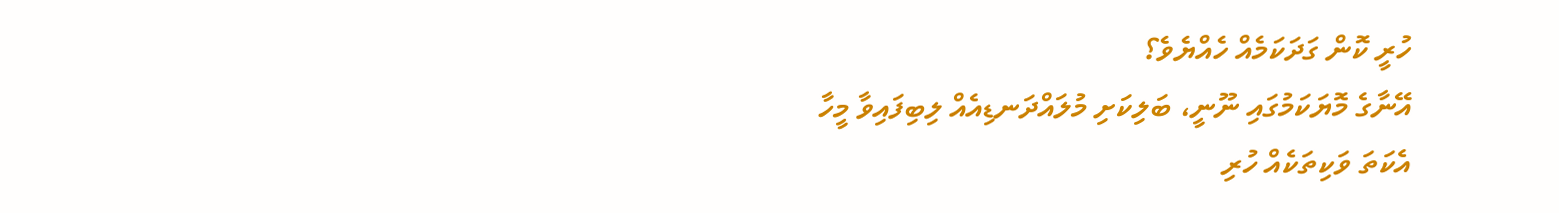ހުރީ ކޮން ގަދަކަމެއް ހެއްޔެވެ؟
އޭނާގެ މޮޔަކަމުގައި ނޫނީ، ބަލިކަށި މުލައްދަނޑިއެއް ލިބިފައިވާ މީހާ
އެކަތަ ވަކިތަކެއް ހުރި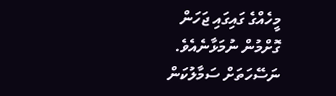މީހެއްގެ ގައިގައި ޖަހަން ގޮށްމުން ނުމަޅާނެއެވެ.
ނަސޭހަތަށް ސަމާލުކަން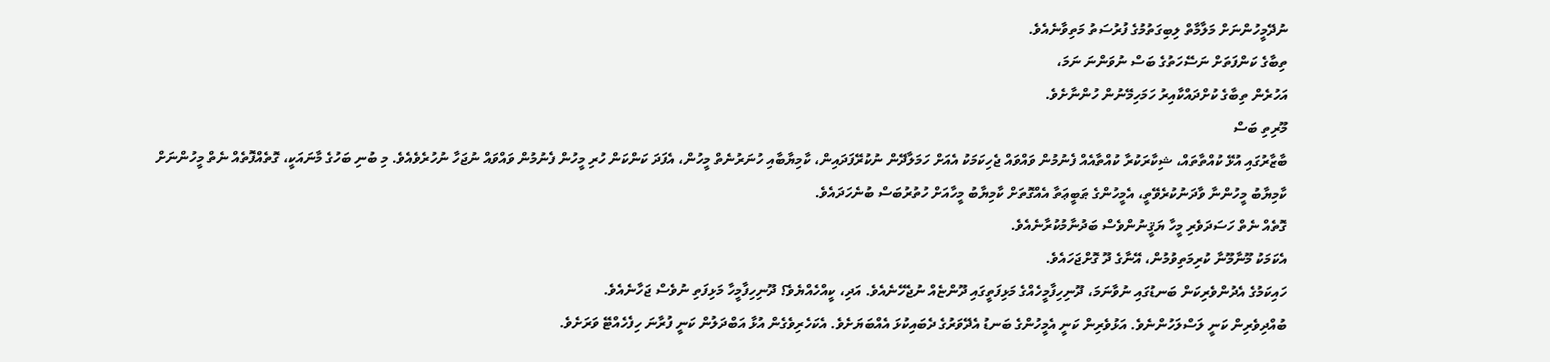ނުދޭމީހުންނަށް މަލާމާތް ލިބިގަތުމުގެ ފުރުސަތު މަތިވާނެއެވެ.
ތިބާގެ ކަންފަތަށް ނަސޭހަތުގެ ބަސް ނުވަންނަ ނަމަ،
އަހުރެން ތިބާގެ ކުށްދައްކާއިރު ހަމަހިމޭނުން ހުންނާށެވެ.
މޫރިތި ބަސް
ބާޒާރުގައި އުޅޭ ކުއްތާތައް، ޝިކާރަކުރާ ކުއްތާއެއް ފެނުމުން ވައްވައް ޖެހިކަމަކު އެއަށް ހަމަލާދޭން ނުކުރޭފަދައިން، ކާމިޔާބާއި ހުނަރުނެތް މީހުން، އެފަދަ ކަންކަން ހުރި މީހުން ފެނުމުން ވައްވައް ނުޖަހާ ނުހުރެވެއެވެ. މި ބުނި ބަހުގެ މާނައަކީ، ގޮތެއްފޮތެއް ނެތް މީހުންނަށް ކާމިޔާބު މީހުންނާ ވާދަނުކުރެވޭތީ، އެމީހުންގެ ޠަބީޢަތާ އެއްގޮތަށް ކާމިޔާބު މީހާއަށް ހުތުރުބަސް ބުނެހަދައެވެ.
ގޮތެއް ނެތް ހަސަދަވެރި މީހާ ޔަޤީނުންވެސް ބަދުނާމުކުރާނެއެވެ.
އެކަމަކު މޫނާމޫނާ ކުރިމަތިވުމުން، އޭނާގެ ދޫ ގޮށްޖަހައެވެ.
ހައިކަމުގެ އެދުންވެރިކަން ބަނޑުގައި ނުވާނަމަ، ދޫނިހިފާމީހެއްގެ މަޅިފަތީގައި ދޫންޏެއް ނުޖެހޭނެއެވެ. އަދި، ކީއްހެއްޔެވެ؟ ދޫނިހިފާމީހާ މަޅިފަތި ނުވެސް ޖަހާނެއެވެ.
ބުއްދިވެރިން ކަނީ ލަސްލަހުންނެވެ. އަޅުވެރިން ކަނީ އެމީހުންގެ ބަނޑު އެދޭވަރުގެ ދެބައިކުޅަ އެއްބަޔަށެވެ. އެކަހެރިވެގެން އުޅާ އަބްދަލުން ކަނީ ފުރާނަ ހިފެހެއްޓޭ ވަރަށެވެ.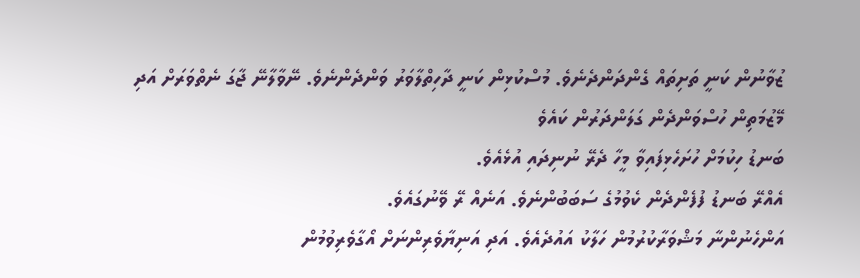ޒުވާނުން ކަނީ ތަށިތައް ގެންދަންދެނެވެ. މުސްކުޅިން ކަނީ ދާހިތްލާވަރު ވަންދެންނެވެ. ނޭވާލާނޭ ޖާގަ ނެތްވަރަށް އަދި މޭޒުމަތިން ހުސްވަންދެން ގަލަންދަރުން ކައެވެ
ބަނޑު ހިކުމަށް ހުށަހެޅިފައިވާ މީހާ ދެރޭ ނުނިދައި އުޅެއެވެ.
އެއްރޭ ބަނޑު ފުފެންދެން ކެވުމުގެ ސަބަބުންނެވެ. އަނެއް ރޭ ވޭނުގައެވެ.
އަންހެނުންނާ މަޝްވަރާކުރުމުން ހަލާކު އައުދެއެވެ. އަދި އަނިޔާވެރިންނަށް އޯގާވެރިވުމުން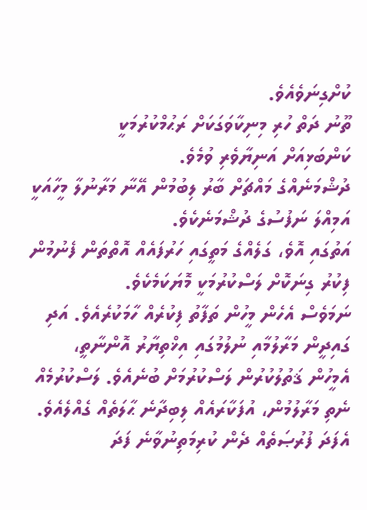ކުށްގިނަވެއެވެ.
ތޫނު ދަތް ހުރި މިނިކާވަގަކަށް ރަޙުމްކުރުމަކީ
ކަންބަޅިއަށް އަނިޔާވެރި ވުމެވެ.
ދުޝްމަނެއްގެ މައްޗަށް ބާރު ލިބުމުން އޭނާ މަރާނުލާ މީހާއަކީ އަމިއްލަ ނަފުސުގެ ދުޝްމަނެކެވެ.
އަތުގައި އޮވެ، ގަލެއްގެ މަތީގައި ހަރުފައެއް އޮތްތަން ފެނުމުން
ފިކުރު ގިނަކޮށް ލަސްކުރުމަކީ މޮޔަކަމެކެވެ.
ނަމަވެސް އެހެން މީހުން ތަފާތު ފިކުރެއް ހާމަކުރެއެވެ. އަދި ގައިދީން މަރާލުމާއި ނުލުމުގައި އިޚްތިޔާރު އޮންނާތީ، އެމީހުން ޤަތުލުކުރުން ލަސްކުރުމަށް ބުނެއެވެ. ލަސްކުރުމެއް ނެތި މަރާލުމުން، އުފަކާރައެއް ލިބިދާނެ ޙާލަތެއް ގެއްލެއެވެ. އެފަދަ ފުރުޞަތެއް ދެން ކުރިމަތިނުވާނެ ފަދަ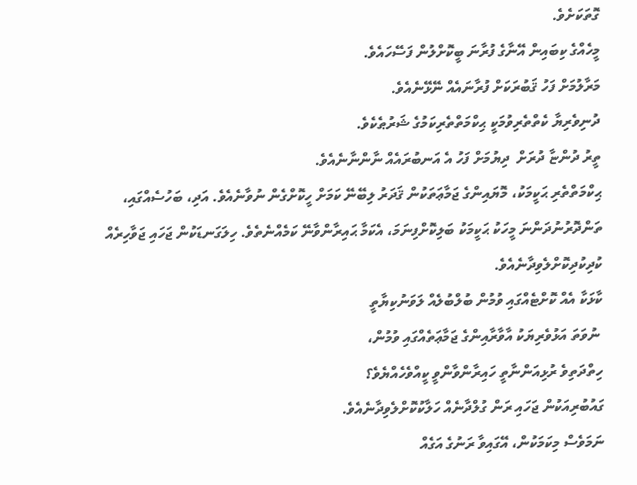ގޮތަކަށެވެ.
މީހެއްގެ ކިބައިން އޭނާގެ ފުރާނަ ބީކޮށްލުން ފަސޭހައެވެ.
މަރާލުމަށް ފަހު ޤަބުރަކަށް ފުރާނައެއް ނޭޅޭނެއެވެ.
ދުނިވެރިޔާ ކެތްތެރިވުމަކީ ޙިކްމަތްތެރިކަމުގެ ޝަރުޠެކެވެ.
ތީރު ދުންޏާ ދުރަށް  ދިޔުމަށް ފަހު އެ އަނބުރައެއް ނާންނާނެއެވެ.
ޙިކްމަތްތެރި ޙަކީމަކު، މޮޔައިންގެ ޖަމާޢަތަކުން ޤަދަރު ލިބޭނޭ ކަމަށް ހީކޮށްގެން ނުވާނެއެވެ. އަދި، ބަހުސެއްގައި، ތަންދޮރުނުދަންނަ މީހަކު ޙަކީމަކު ބަލިކޮށްފިނަމަ، އެކަމާ ޙައިރާންވާނޭ ކަމެއްނެތެވެ. ހިލަގަނޑަކުން ޖަހައި ޖަވާހިރެއް ކުދިކުދިކޮށްލެވިދާނެއެވެ.
ކާޅަކާ އެއް ކޮށްޓެއްގައި ވުމުން ބުލްބުލެއް ލަވަނުކިޔާތީ
 ނުވަތަ އަޅުވެރިޔަކު އާވާރާއިންގެ ޖަމާޢަތެއްގައި ވުމުން،
ހިތްދަތިވެ ރުޅިއަންނާތީ ހައިރާންވާންވީ ކީއްވެހެއްޔެވެ؟
ގައުބުރިއަކުން ޖަހައި ރަން ގުލްދާނެއް ހަލާކުކޮށްލެވިދާނެއެވެ.
ނަމަވެސް މިކަމަކުން، އޭގައިވާ ރަނުގެ އަގެއް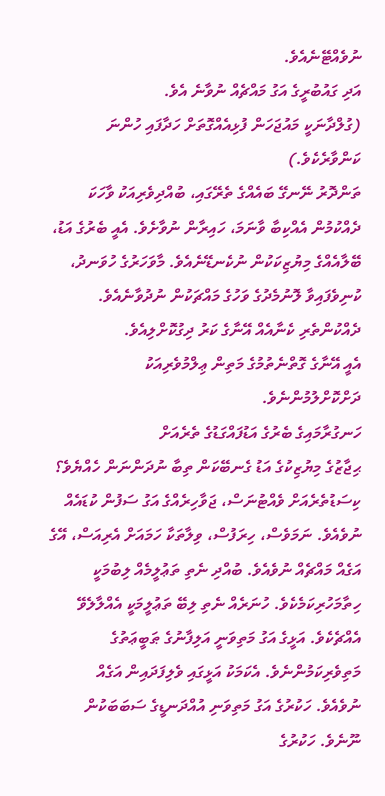ނުވެއްޓޭނެއެވެ.
އަދި ގައުބުރީގެ އަގު މައްޗެއް ނުވާނެ އެވެ.
(ގުލްދާނަކީ މައުޖަހަން ފުޅިއެއްގޮތަށް ހަދާފައި ހުންނަ ކަންވާރެކެވެ.)
ތަންދޮރު ނޭނގޭ ބައެއްގެ ތެރޭގައި، ބުއްދިވެރިއަކު ވާހަކަ ދެއްކުމުން އެއްކިބާ ވާނަމަ، ހައިރާން ނުވާށެވެ. އެއީ ބެރުގެ އަޑު، ބޭލާއެއްގެ މިޔުޒިކަކުން ނުކެނޑޭނެއެވެ. މާވަހަރުގެ ހުވަނދު، ކުނިވެފައިވާ ލޮނުމެދުގެ ވަހުގެ މައްޗަކުން ނުދުވާނެއެވެ.
ދެއްކުންތެރި ކެނާއެއް އޭނާގެ ކަރު ދިގުކޮށްލިއެވެ.
އެއީ އޭނާގެ ގޮތްނެތުމުގެ މަތިން ޢިލްމުވެރިއަކު ދަށްކޮށްލުމުންނެވެ.
ހަނގުރާމައިގެ ބެރުގެ އަޑުފައްގަޑުގެ ތެރެއަށް
ޙިޖާޒުގެ މިޔުޒިކުގެ އަޑު ގެނބޭކަން ތިބާ ނުދަންނަން ހެއްޔެވެ؟
ކިސަޑުތެރެއަށް ވެއްޓުނަސް، ޖަވާހިރެއްގެ އަގު ސަފުން ކުޑައެއް ނުވެއެވެ. ނަމަވެސް، ހިރަފުސް، ވިލާތަކާ ހަމައަށް އެރިއަސް، އޭގެ އަގެއް މައްޗެއް ނުވެއެވެ. ބުއްދި ނެތި ތަޢުލީމެއް ލިބުމަކީ ހިތާމަހުރިކަމެކެވެ. ހުނަރެއް ނެތި ލިބޭ ތަޢުލީމަކީ އެއްލާލެވޭ އެއްޗެކެވެ. އަޅީގެ އަގު މަތިވަނީ އަލިފާނުގެ ޠަބީޢަތުގެ މަތިވެރިކަމުންނެވެ. އެކަމަކު އަޅީގައި ވެލިފަދައިން އަގެއް ނުވެއެވެ. ހަކުރުގެ އަގު މަތިވަނި އުއްދަނޑީގެ ސަބަބަކުން ނޫނެވެ. ހަކުރުގެ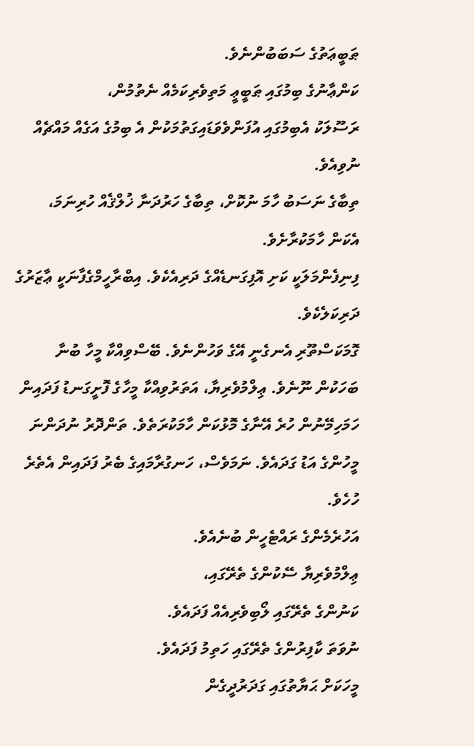ޠަބީޢަތުގެ ސަބަބުންނެވެ.
ކަންޢާނުގެ ބިމުގައި ޠަބީޢީ މަތިވެރިކަމެއް ނެތުމުން،
ރަސޫލަކު އެބިމުގައި އުފަންވެވަޑައިގަތުމަކުން އެ ބިމުގެ އަގެއް މައްޗެއް ނުވިއެވެ.
ތިބާގެ ނަސަބު ހާމަ ނުކޮށް، ތިބާގެ ހަރުދަނާ ޚުލްޤެއް ހުރިނަމަ، އެކަން ހާމަކުރާށެވެ.
ފިނިފެންމަލަކީ ކަށި އޮފިގަނޑެއްގެ ދަރިއެކެވެ. އިބްރާހީމްގެފާނަކީ ޢާޒަރުގެ ދަރިކަލެކެވެ.
ގޮމަކަސްތޫރި އެނގެނީ އޭގެ ވަހުންނެވެ. ބޭސްވިއްކާ މީހާ ބުނާ ބަހަކުން ނޫނެވެ. ޢިލްމުވެރިޔާ، އަތަރުވިއްކާ މީހާގެ ފޮށީގަނޑު ފަދައިން ހަމަހިމޭނުން ހުރެ އޭނާގެ މޮޅުކަން ހާމަކުރަތެވެ. ތަންދޮރު ނުދަންނަ މީހުންގެ އަޑު ގަދައެވެ. ނަމަވެސް، ހަނގުރާމައިގެ ބެރު ފަދައިން އެތެރެ ހުހެވެ.
އަހުރެމެންގެ ރައްޓެހީން ބުނެއެވެ.
ޢިލްމުވެރިޔާ ސޭކުންގެ ތެރޭގައި،
ކަނުންގެ ތެރޭގައި ލޯބިވެރިއެއް ފަދައެވެ.
ނުވަތަ ކާފިރުންގެ ތެރޭގައި ހަތިމު ފަދައެވެ.
މީހަކަށް ޙަޔާތުގައި ގަދަރުދީގެން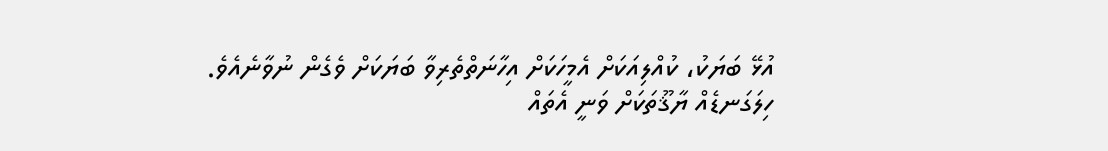އުޅޭ ބަޔަކު، ކުއްލިއަކަށް އެމީހަކަށް އިހާނަތްތެރިވާ ބަޔަކަށް ވެގެން ނުވާނެއެވެ.
ހިލަގަނޑެއް ޔާޤޫތަކަށް ވަނީ އެތައް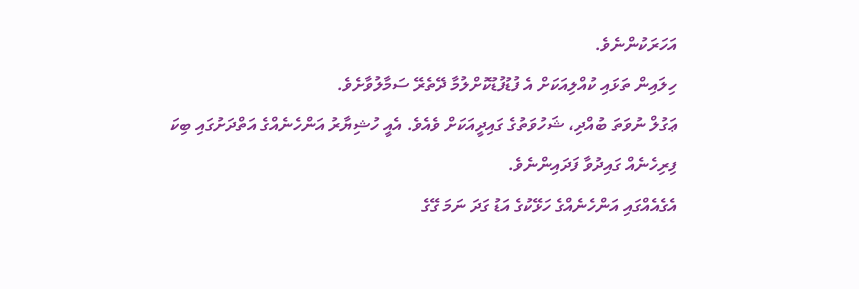އަހަރަކުންނެވެ.
ހިލައިން ތަޅައި ކުއްލިއަކަށް އެ ފުޑުފުޑުކޮށްލުމާ ދޭތެރޭ ސަމާލުވާށެވެ.
ޢަގުލް ނުވަތަ ބުއްދި، ޝަހުވަތުގެ ގައިދީއަކަށް ވެއެވެ. އެއީ ހުޝިޔާރު އަންހެނެއްގެ އަތްދަށުގައި ބިކަ ފިރިހެނެއް ގައިދުވާ ފަދައިންނެވެ.
އެގެއެއްގައި އަންހެނެއްގެ ހަޅޭކުގެ އަޑު ގަދަ ނަމަ ގޭގެ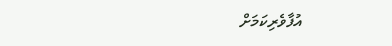އުފާވެރިކަމަށް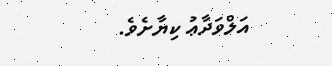އަލްވަދާޢު ކިޔާށެވެ.